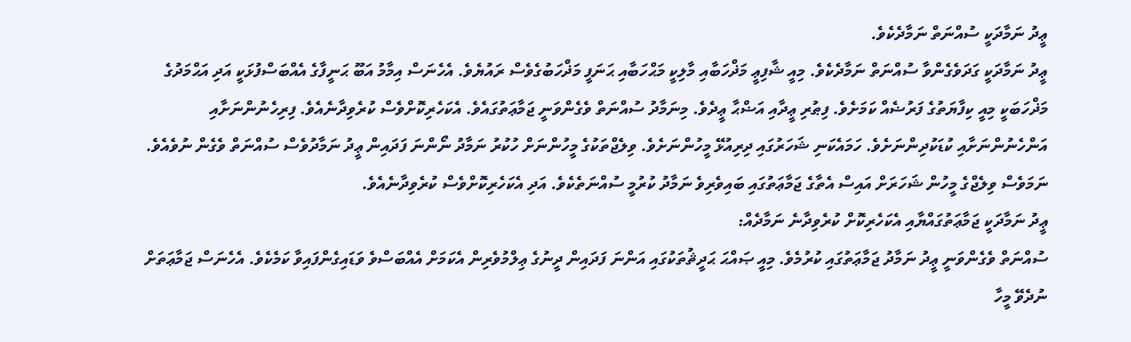ޢީދު ނަމާދަކީ ސުއްނަތް ނަމާދެކެވެ.
ޢީދު ނަމާދަކީ ގަދަވެގެންވާ ސުއްނަތް ނަމާދެކެވެ. މިއީ ޝާފިޢީ މަޛްހަބާއި މާލިކީ މަޙްހަބާއި ޙަނަފީ މަޛްހަބުގެވެސް ރައުޔެވެ. އެހެނަސް އިމާމު އަބޫ ޙަނީފާގެ އެއްބަސްފުޅަކީ އަދި އަޙްމަދުގެ މަޛްހަބަކީ މިއީ ކިފާޔަތުގެ ފަރުޟެއް ކަމަށެވެ. ފިޠުރި ޢީދާއި އަޟްޙާ ޢީދެވެ. މިނަމާދު ސުއްނަތް ވެގެންވަނީ ޖަމާޢަތުގައެވެ. އެކަހެރިކޮށްވެސް ކުރެވިދާނެއެވެ. ފިރިހެނުންނަށާއި އަންހެނުންނަށާއި ކުޑަކުދިންނަށެވެ. ހަމައެކަނި ޝަހަރުގައި ދިރިއުޅޭ މީހުންނަށެވެ. ވިލެޖްތަކުގެ މީހުންނަށް ހުކުރު ނަމާދު ނޯންނަ ފަދައިން ޢީދު ނަމާދުވެސް ސުއްނަތް ވެގެން ނުވެއެވެ. ނަމަވެސް ވިލެޖްގެ މީހުން ޝަހަރަށް އައިސް އެތާގެ ޖަމާޢަތުގައި ބައިވެރިވެ ނަމާދު ކުރުމީ ސުއްނަތެކެވެ. އަދި އެކަހެރިކޮށްވެސް ކުރެވިދާނެއެވެ.
ޢީދު ނަމާދަކީ ޖަމާޢަތުގައްޔާއި އެކަހެރިކޮށް ކުރެވިދާނެ ނަމާދެއް:
ސުއްނަތް ވެގެންވަނީ ޢީދު ނަމާދު ޖަމާޢަތުގައި ކުރުމެވެ. މިއީ ޞައްޙަ ޙަދީޘުތަކުގައި އަންނަ ފަދައިން ދީނުގެ ޢިލްމުވެރިން އެކަމަށް އެއްބަސްވެ ވަޑައިގެންފައިވާ ކަމެކެވެ. އެހެނަސް ޖަމާޢަތަށް ނުދެވޭ މީހާ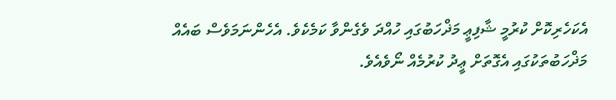އެކަހެރިކޮށް ކުރުމީ ޝާފިޢީ މަޛްހަބުގައި ހުއްދަ ވެގެންވާ ކަމެކެވެ. އެހެންނަމަވެސް ބައެއް މަޛްހަބުތަކުގައި އެގޮތަށް ޢީދު ކުރުމެއް ނޯވެއެވެ.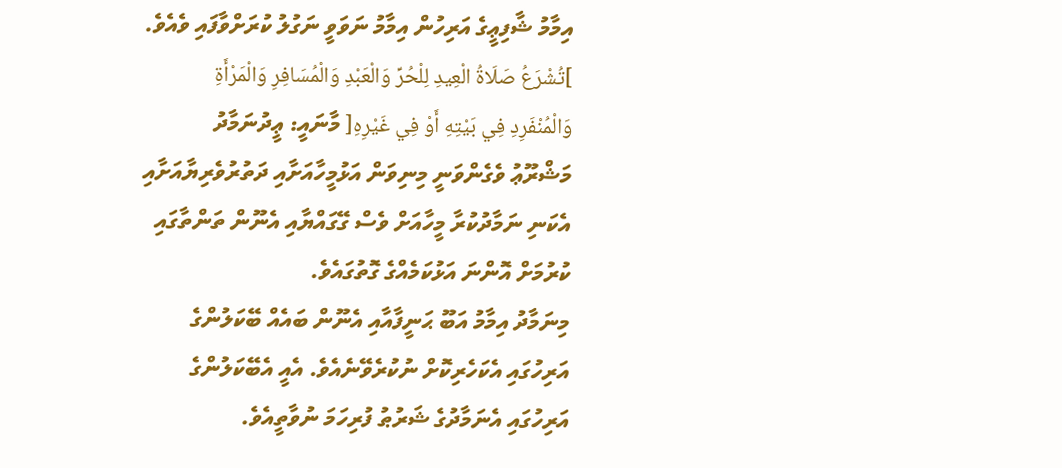އިމާމު ޝާފިޢީގެ އަރިހުން އިމާމު ނަވަވީ ނަގުލު ކުރަށްވާފައި ވެއެވެ. ]تُشْرَعُ صَلَاةُ الْعِيدِ لِلْحُرِّ وَالْعَبْدِ وَالْمُسَافِرِ وَالْمَرْأَةِ وَالْمُنْفَرِدِ فِي بَيْتِهِ أَوْ فِي غَيْرِهِ[ މާނައީ: ޢީދުނަމާދު މަޝްރޫޢު ވެގެންވަނީ މިނިވަން އަޅުމީހާއަށާއި ދަތުރުވެރިޔާއަށާއި އެކަނި ނަމާދުކުރާ މީހާއަށް ވެސް ގޭގައްޔާއި އެނޫން ތަންތާގައި ކުރުމަށް އޮންނަ އަޅުކަމެއްގެ ގޮތުގައެވެ.
މިނަމާދު އިމާމު އަބޫ ޙަނީފާއާއި އެނޫން ބައެއް ބޭކަލުންގެ އަރިހުގައި އެކަހެރިކޮށް ނުކުރެވޭނެއެވެ. އެއީ އެބޭކަލުންގެ އަރިހުގައި އެނަމާދުގެ ޝަރުޠު ފުރިހަމަ ނުވާތީއެވެ.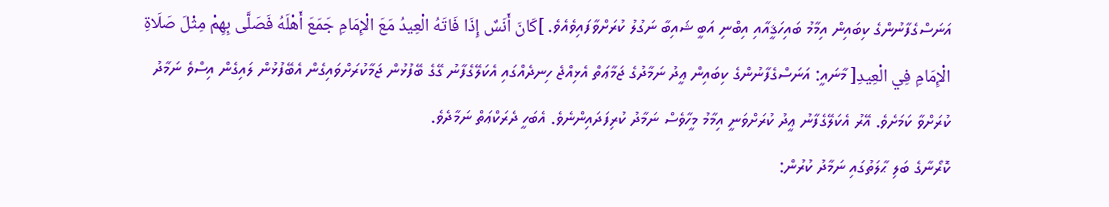އަނަސްގެފާނުންގެ ކިބައިން އިމާމު ބައިހަޤީއާއި އިބްނި އަބީ ޝައިބާ ނަގުލު ކުރަށްވާފައިވެއެވެ. ]كَانَ أَنَسٌ إِذَا فَاتَهُ الْعِيدُ مَعَ الْإِمَامِ جَمَعَ أَهْلَهُ فَصَلَّى بِهِمْ مِثْلَ صَلَاةِ الْإِمَامِ فِي الْعِيدِ[ މާނައީ: އަނަސްގެފާނުންގެ ކިބައިން ޢީދު ނަމާދުގެ ޖަމާޢަތް އެޅިއްޖެ ހިނދެއްގައި އެކަލޭގެފާނު ގޭގެ ބޭފުޅުން ޖަމާކުރަށްވައިގެން އެބޭފުޅުން ލައިގެން އިސްވެ ނަމާދު ކުރަށްވާ ކަމަށެވެ. އޭރު އެކަލޭގެފާނު ޢީދު ކުރަށްވަނީ އިމާމު މީހާވެސް ނަމާދު ކުރިފަދައިންނެވެ. އެބަހީ ދެރަކްޢަތް ނަމާދެވެ.
ކޮރޯނާގެ ބަލި ޙާލަތުގައި ނަމާދު ކުރުން: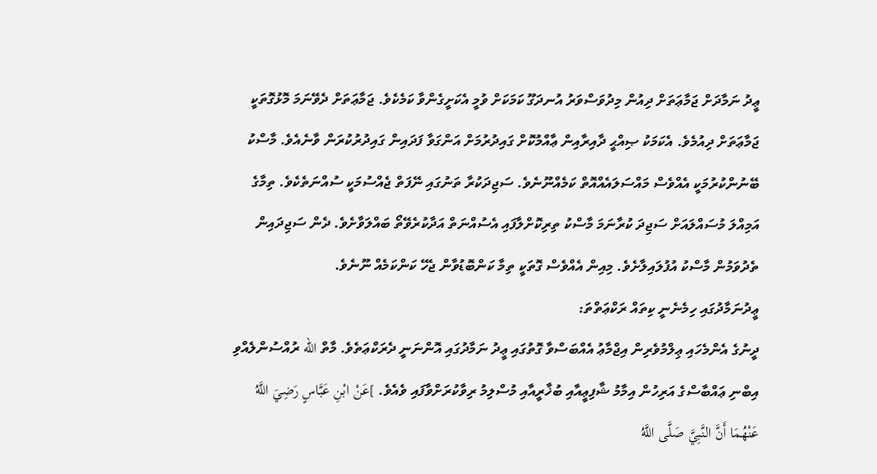ޢީދު ނަމާދަށް ޖަމާޢަތަށް ދިއުން މިދުވަސްވަރު އުނދަގޫ ކަމަކަށް ވުމީ އެކަށީގެންވާ ކަމެކެވެ. ޖަމާޢަތަށް ދެވޭނަމަ މޮޅުގޮތަކީ ޖަމާޢަތަށް ދިއުމެވެ. އެކަމަކު ޞިއްޙީ ދާއިރާއިން ޢާއްމުކޮށް ގައިދުރުމަށް އަންގަވާ ފަދައިން ގައިދުރުކުރަން ވާނެއެވެ. މާސްކު ބޭނުންކުރުމަކީ އެއްވެސް މައްސަލައެއްއޮތް ކަމެއްނޫނެވެ. ސަޖިދަކުރާ ތަނުގައި ނޭފަތް ޖެއްސުމަކީ ސުއްނަތެކެވެ. ތިމާގެ އަމިއްލަ މުސައްލައަށް ސަޖިދަ ކުރާނަމަ މާސްކު ތިރިކޮށްލާފައި އެސުއްނަތް އަދާކުރެވޭތޯ ބައްލަވާށެވެ. ދެން ސަޖިދައިން ތެދުވަމުން މާސްކު އުފުލައިލާށެވެ. މިއިން އެއްވެސް ގޮތަކީ ތިމާ ކަންބޮޑުވާން ޖެހޭ ކަންކަމެއް ނޫނެވެ.
ޢީދުނަމާދުގައި ހިމެނެނީ ކިތައް ރަކްޢަތްތަ:
ދީނުގެ އެންމެހައި ޢިލްމުވެރިން އިޖްމާޢު އެއްބަސްވާ ގޮތުގައި ޢީދު ނަމާދުގައި އޮންނަނީ ދެރަކްޢަތެވެ. މާތް الله ރުއްސުންލެއްވި އިބްނި ޢައްބާސްގެ އަރިހުން އިމާމު ޝާފިޢީއާއި ބުޚާރީއާއި މުސްލިމު ރިވާކުރަށްވާފައި ވެއެވެ. ]عَنْ ابْنِ عَبَّاسٍ رَضِيَ اللَّهُ عَنْهُمَا أَنَّ النَّبِيَّ صَلَّى اللَّهُ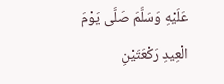عَلَيْهِ وَسَلَّمَ صَلَّى يَوْمَ الْعِيدِ رَكْعَتَيْنِ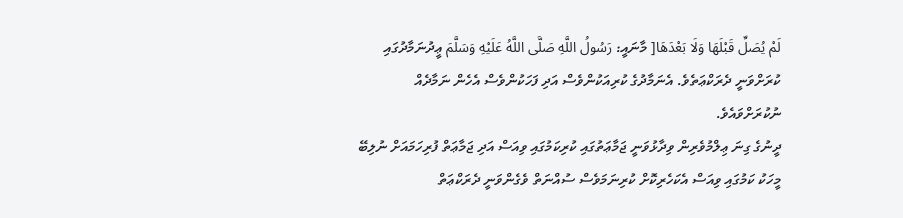لَمْ يُصَلِّ قَبْلَهَا وَلَا بَعْدَهَا[ މާނައީ: رَسُولُ اللَّهِ صَلَّى اللَّهُ عَلَيْهِ وَسَلَّمَ ޢީދުނަމާދުގައި ކުރަށްވަނީ ދެރަކްޢަތެވެ. އެނަމާދުގެ ކުރިއަކުންވެސް އަދި ފަހަކުންވެސް އެހެން ނަމާދެއް ނުކުރަށްވައެވެ.
ދީނުގެ ގިނަ ޢިލްމުވެރިން ވިދާޅުވަނީ ޖަމާޢަތުގައި ކުރިކަމުގައި ވިއަސް އަދި ޖަމާޢަތް ފުރިހަމައަށް ނުލިބޭ މީހަކު ކަމުގައި ވިއަސް އެކަހެރިކޮށް ކުރިނަމަވެސް ސުއްނަތް ވެގެންވަނީ ދެރަކްޢަތް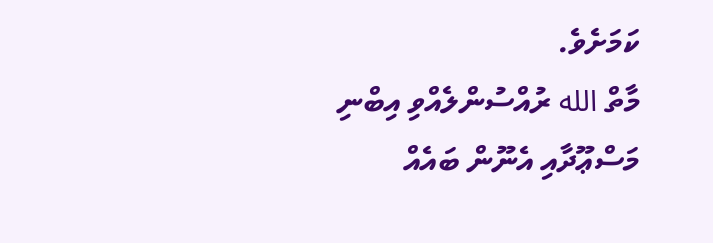ކަމަށެވެ.
މާތް الله ރުއްސުންލެއްވި އިބްނި މަސްޢޫދާއި އެނޫން ބައެއް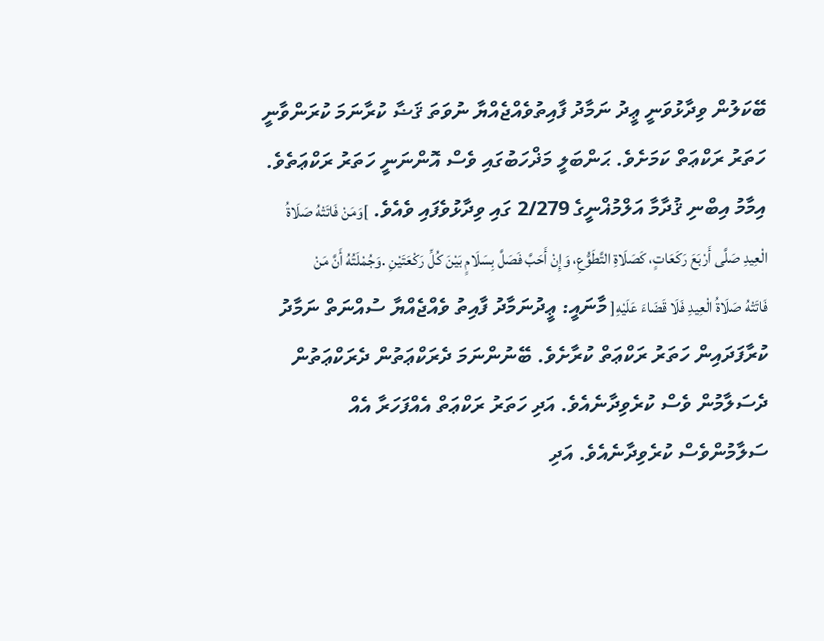ބޭކަލުން ވިދާޅުވަނީ ޢީދު ނަމާދު ފާއިތުވެއްޖެއްޔާ ނުވަތަ ޤަޟާ ކުރާނަމަ ކުރަންވާނީ ހަތަރު ރަކްޢަތް ކަމަށެވެ. ޙަންބަލީ މަޛްހަބުގައި ވެސް އޮންނަނީ ހަތަރު ރަކްޢަތެވެ. އިމާމު އިބްނި ޤުދާމާ އަލްމުޣްނީގެ 2/279 ގައި ވިދާޅުވެފައި ވެއެވެ. ]وَمَنْ فَاتَتْهُ صَلَاةُ الْعِيدِ صَلَّى أَرْبَعَ رَكَعَاتٍ، كَصَلَاةِ التَّطَوُّعِ، وَإِنْ أَحَبَّ فَصَلَّ بِسَلَامٍ بَيْنَ كُلِّ رَكْعَتَيْنِ .وَجُمْلَتُهُ أَنَّ مَنْ فَاتَتْهُ صَلَاةُ الْعِيدِ فَلَا قَضَاءَ عَلَيْهِ[ މާނައީ: ޢީދުނަމާދު ފާއިތު ވެއްޖެއްޔާ ސުއްނަތް ނަމާދު ކުރާފަދައިން ހަތަރު ރަކްޢަތް ކުރާށެވެ. ބޭނުންނަމަ ދެރަކްޢަތުން ދެރަކްޢަތުން ދެސަލާމުން ވެސް ކުރެވިދާނެއެވެ. އަދި ހަތަރު ރަކްޢަތް އެއްފަހަރާ އެއް ސަލާމުންވެސް ކުރެވިދާނެއެވެ. އަދި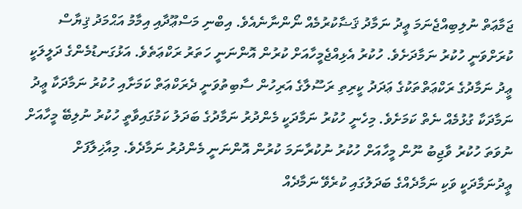ޖަމާޢަތް ނުލިބިއްޖެނަމަ ޢީދު ނަމާދު ޤަޟާކުރުމެއް ނޯންނާނެއެވެ. އިބްނި މަސްޢޫދާއި އިމާމު އަޙްމަދު ޤިޔާސް ކުރަށްވަނީ ހުކުރު ނަމާދަށެވެ. ހުކުރު އެޅިއްޖެމީހާއަށް ކުރުން އޮންނަނީ ހަތަރު ރަކްޢަތެވެ. އަޅުގަނޑުމެންގެ ދަލީލަކީ ޢީދު ނަމާދުގެ ރަކްޢަތްތަކުގެ ޢަދަދު ކީރިތި ރަސޫލާގެ އަރިހުން ސާބިތުވަނީ ދެރަކްޢަތް ކަމަށާއި ހުކުރު ނަމާދަކާ ޢީދު ނަމާދަކާ ގުޅުމެއް ނެތް ކަމަށެވެ. މިހެނީ ހުކުރު ނަމާދަކީ މެންދުރު ނަމާދުގެ ބަދަލު ކަމުގައިވާތީ ހުކުރު ނުލިބޭ މީހާއަށް ނުވަތަ ހުކުރު ވާޖިބު ނޫން މީހާއަށް ހުކުރު ނުކުރާނަމަ ކުރުން އޮންނަނީ މެންދުރު ނަމާދެވެ. މިއާޚިލާފަށް ޢީދުނަމާދަކީ ވަކި ނަމާދެއްގެ ބަދަލުގައި ކުރެވޭ ނަމާދެއް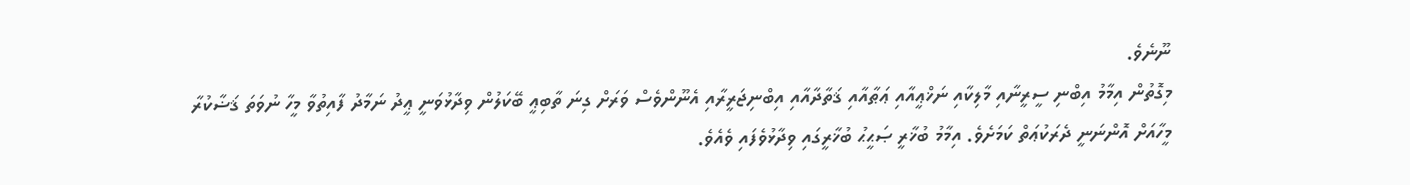ނޫނެވެ.
މިގޮތުން އިމާމު އިބްނި ސީރީނާއި މާލިކާއި ނަޚްޢީއާއި ޢަޠާއާއި ޤަތާދާއާއި އިބްނިޖަރީރާއި އެނޫންވެސް ވަރަށް ގިނަ ތާބިޢީ ބޭކަލުން ވިދާޅުވަނީ ޢީދު ނަމާދު ފާއިތުވާ މީހާ ނުވަތަ ޤަޟާކުރާ މީހާއަށް އޮންނަނީ ދެރަކުޢަތް ކަމަށެވެ. އިމާމު ބުޚާރީ ޞަޙީޙު ބުޚާރީގައި ވިދާޅުވެފައި ވެއެވެ.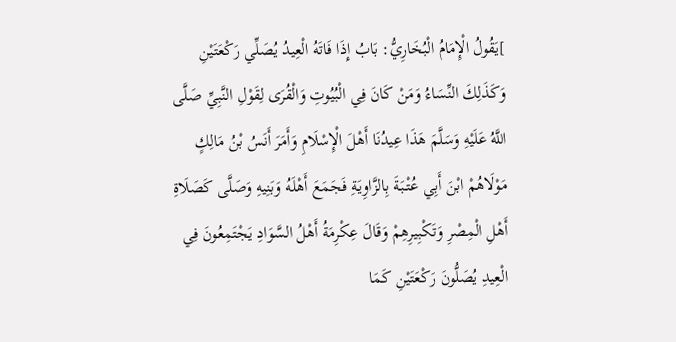]يَقُولُ الْإِمَامُ الْبُخَارِيُّ: بَابُ إِذَا فَاتَهُ الْعِيدُ يُصَلِّي رَكْعَتَيْنِ وَكَذَلِكَ النِّسَاءُ وَمَنْ كَانَ فِي الْبُيُوتِ وَالْقُرَى لِقَوْلِ النَّبِيِّ صَلَّى اللَّهُ عَلَيْهِ وَسَلَّمَ هَذَا عِيدُنَا أَهْلَ الْإِسْلَامِ وَأَمَرَ أَنَسُ بْنُ مَالِكٍ مَوْلَاهُمْ ابْنَ أَبِي عُتْبَةَ بِالزَّاوِيَةِ فَجَمَعَ أَهْلَهُ وَبَنِيهِ وَصَلَّى كَصَلَاةِ أَهْلِ الْمِصْرِ وَتَكْبِيرِهِمْ وَقَالَ عِكْرِمَةُ أَهْلُ السَّوَادِ يَجْتَمِعُونَ فِي الْعِيدِ يُصَلُّونَ رَكْعَتَيْنِ كَمَا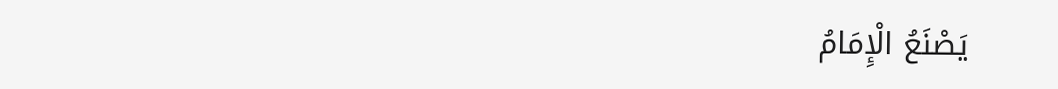يَصْنَعُ الْإِمَامُ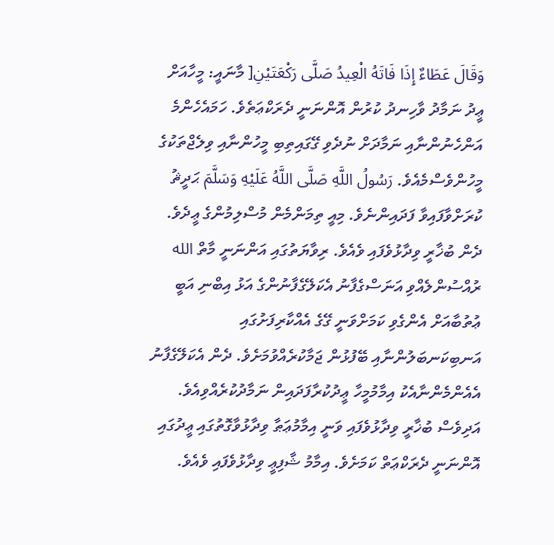وَقَالَ عَطَاءٌ إِذَا فَاتَهُ الْعِيدُ صَلَّى رَكْعَتَيْنِ[ މާނައީ: މީހާއަށް ޢީދު ނަމާދު ވާހިނދު ކުރުން އޮންނަނީ ދެރަކްޢަތެވެ. ހަމައެހެންމެ އަންހެނުންނާއި ނަމާދަށް ނުދެވި ގޭގައިތިބި މީހުންނާއި ވިލެޖްތަކުގެ މީހުންވެސްމެއެވެ. رَسُولُ اللَّهِ صَلَّى اللَّهُ عَلَيْهِ وَسَلَّمَ ޙަދީޘު ކުރަށްވާފައިވާ ފަދައިންނެވެ. މިއީ ތިމަންމެން މުސްލިމުންގެ ޢީދެވެ. ދެން ބުޚާރީ ވިދާޅުވެފައި ވެއެވެ. ރިވާޔަތުގައި އަންނަނީ މާތް الله ރުއްސުންލެއްވި އަނަސްގެފާނު އެކަލޭގެފާނުންގެ އަޅު އިބްނި އަބީ ޢުތުބާއަށް އެންގެވި ކަމަށްވަނީ ގޭގެ އެއްކާރިފަށުގައި އަނބިކަނބަލުންނާއި ބޭފުޅުން ޖަމާކުރެއްވުމަށެވެ. ދެން އެކަލޭގެފާނު އެއެންމެންނާއެކު އިމާމުމީހާ ޢީދުކުރާފަދައިން ނަމާދުކުރެއްވިއެވެ. އަދިވެސް ބުޚާރީ ވިދާޅުވެފައި ވަނީ އިމާމުޢަޠާ ވިދާޅުވާގޮތުގައި ޢީދުގައި އޮންނަނީ ދެރަކްޢަތް ކަމަށެވެ. އިމާމު ޝާފިޢީ ވިދާޅުވެފައި ވެއެވެ.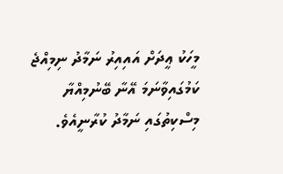މީހަކު ޢީދަށް އައިއިރު ނަމާދު ނިމިއްޖެ ކަމުގައިވާނަމަ އޭނާ ބޭނުމިއްޔާ މިސްކިތުގައި ނަމާދު ކުރާނީއެވެ.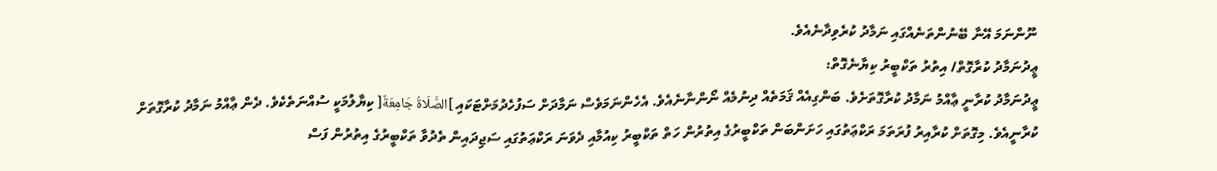ނޫންނަމަ އޭނާ ބޭނުންތަނެއްގައި ނަމާދު ކުރެވިދާނެއެވެ.
ޢީދުނަމާދު ކުރާގޮތް/ އިތުރު ތަކްބީރު ކިޔާނެގޮތް:
ޢީދުނަމާދު ކުރާނީ ޢާއްމު ނަމާދު ކުރާގޮތަށެވެ. ބަންގިއެއް ޤަމަތެއް ދިނުމެއް ނޯންނާނެއެވެ. އެހެންނަމަވެސް ނަމާދަށް ސަފުހެދުމަށްޓަކައި ]الصَّلَاةُ جَامِعَةٌ[ ކިޔާލުމަކީ ސުއްނަތެކެވެ. ދެން ޢާއްމު ނަމާދު ކުރާގޮތަށް ކުރާނީއެވެ. މިގޮތަށް ކުރާއިރު ފުރަތަމަ ރަކްޢަތުގައި ހަށަންބަން ތަކްބީރުގެ އިތުރުން ހަތް ތަކްބީރު ކިއުމާއި ދެވަނަ ރަކްޢަތުގައި ސަޖިދައިން ތެދުވާ ތަކްބީރުގެ އިތުރުން ފަސް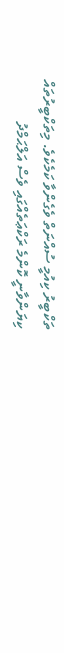ތަކްބީރު ކިއުމީ ސުއްނަތް ވެގެންވާ ކަމެކެވެ. މިތަކްބީރުތައް ކިޔަންވާނީ ކޮންމެ ރަކްޢަތެއްގައި ވެސް އަލްޙަމްދު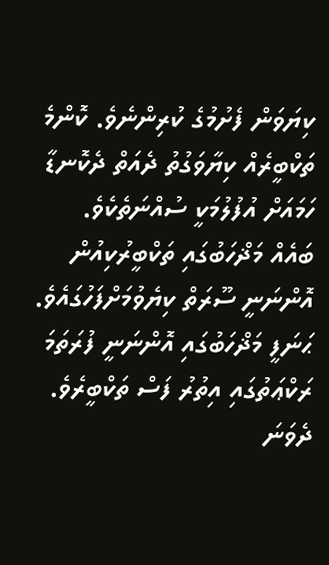ކިޔަވަން ފެށުމުގެ ކުރިންނެވެ. ކޮންމެ ތަކްބީރެއް ކިޔާވަގުތު ދެއަތް ދެކޮނޑާ ހަމައަށް އުފުލުމަކީ ސުއްނަތެކެވެ. ބައެއް މަޛްހަބުގައި ތަކްބީރުކިއުން އޮންނަނީ ސޫރަތް ކިޔެވުމަށްފަހުގައެވެ. ޙަނަފީ މަޛްހަބުގައި އޮންނަނީ ފުރަތަމަ ރަކްޢަތުގައި އިތުރު ފަސް ތަކްބީރެވެ. ދެވަނަ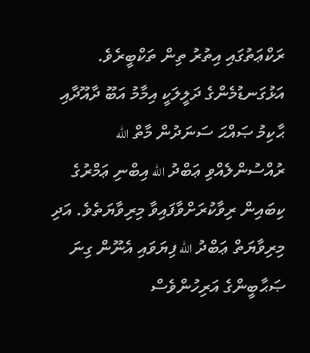ރަކްޢަތުގައި އިތުރު ތިން ތަކްބީރެވެ. އަޅުގަނޑުމެންގެ ދަލީލަކީ އިމާމު އަބޫ ދާއޫދާއި ޙާކިމު ޞައްޙަ ސަނަދުން މާތް الله ރުއްސުންލެއްވި ޢަބްދު الله އިބްނި ޢަމްރުގެ ކިބައިން ރިވާކުރަށްވާފައިވާ މިރިވާޔަތެވެ. އަދި މިރިވާޔަތް ޢަބްދު الله ފިޔަވައި އެނޫން ގިނަ ޞަޙާބީންގެ އަރިހުންވެސް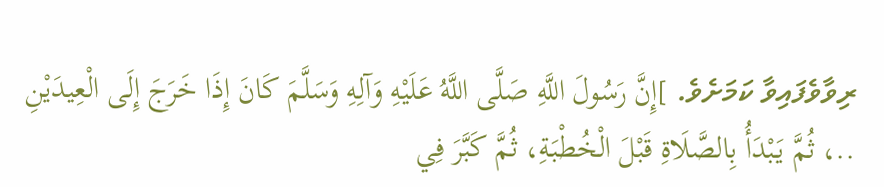ރިވާވެފައިވާ ކަމަށެވެ. ]إِنَّ رَسُولَ اللَّهِ صَلَّى اللَّهُ عَلَيْهِ وَآلِهِ وَسَلَّمَ كَانَ إِذَا خَرَجَ إِلَى الْعِيدَيْنِ ..، ثُمَّ يَبْدَأُ بِالصَّلَاةِ قَبْلَ الْخُطْبَةِ، ثُمَّ كَبَّرَ فِي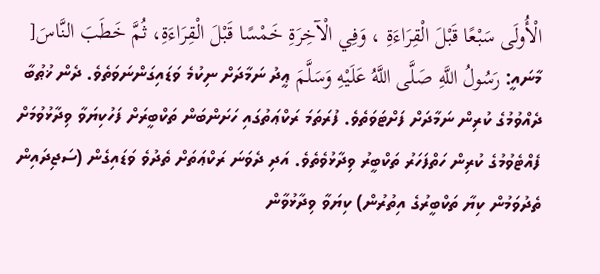الْأُولَى سَبْعًا قَبْلَ الْقِرَاءَةِ ، وَفِي الْآخِرَةِ خَمْسًا قَبْلَ الْقِرَاءَةِ، ثُمَّ خَطَبَ النَّاسَ[ މާނައީ: رَسُولُ اللَّهِ صَلَّى اللَّهُ عَلَيْهِ وَسَلَّمَ ޢީދު ނަމާދަށް ނިކުމެ ވަޑައިގަންނަވަތެވެ. ދެން ޚުޠުބާ ދެއްވުމުގެ ކުރިން ނަމާދަށް ފަށްޓަވަތެވެ. ފުރަތަމަ ރަކްޢަތުގައި ހަށަންބަން ތަކްބީރަށް ފަހުކިޔަވާ ވިދާޅުވުމަށް ފެއްޓެވުމުގެ ކުރިން ހަތްފަހަރު ތަކްބީރު ވިދާޅުވެތެވެ. އަދި ދެވަނަ ރަކްޢަތަށް ތެދުވެ ވަޑައިގެން (ސަޖިދައިން ތެދުވަމުން ކިޔާ ތަކްބީރުގެ އިތުރުން) ކިޔަވާ ވިދާޅުވާން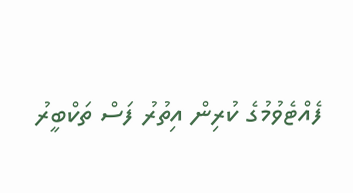ފެއްޓެވުމުގެ ކުރިން އިތުރު ފަސް ތަކްބީރު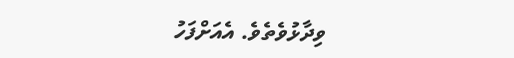ވިދާޅުވެތެވެ. އެއަށްފަހު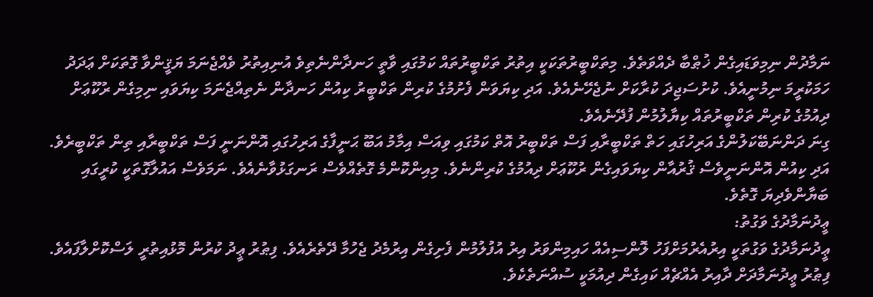ނަމާދުން ނިމިވަޑައިގެން ޚުޠްބާ ދެއްވަތެވެ. މިތަކްބީރުތަކަކީ އިތުރު ތަކްބީރުތައް ކަމުގައި ވާތީ ހަނދާންނެތިވެ އުނިއިތުރު ވެއްޖެނަމަ ޔަޤީންވާ ގޮތަކަށް ޢަދަދު ހަމަކުރީމަ ނިމުނީއެވެ. ކުށުސަޖިދަ ކުރާކަށް ނުޖެހޭނެއެވެ. އަދި ކިޔަވަން ފެށުމުގެ ކުރިން ތަކްބީރު ކިއުން ހަނދާން ނެތިއްޖެނަމަ ކިޔަވައި ނިމިގެން ރުކޫޢަށް ދިއުމުގެ ކުރިން ތަކްބީރުތައް ކިޔާލުމުން ފުދޭނެއެވެ.
ގިނަ ދަންނަބޭކަލުންގެ އަރިހުގައި ހަތް ތަކްބީރާއި ފަސް ތަކްބީރު އޮތް ކަމުގައި ވިއަސް އިމާމު އަބޫ ޙަނީފާގެ އަރިހުގައި އޮންނަނީ ފަސް ތަކްބީރާއި ތިން ތަކްބީރެވެ. އަދި ކިއުން އޮންނަނީވެސް ޤުރުއާން ކިޔަވައިގެން ރުކޫޢަށް ދިއުމުގެ ކުރިންނެވެ. މިއިންކޮންމެ ގޮތެއްވެސް ރަނގަޅުވާނެއެވެ. ނަމަވެސް އައުލާގޮތަކީ ކުރީގައި ބަޔާންވެދިޔަ ގޮތެވެ.
ޢީދުނަމާދުގެ ވަގުތު:
ޢީދުނަމާދުގެ ވަގުތަކީ އިރުއެރުމަށްފަހު ލޮންސިއެއް ހައިމިންވަރު އިރު އުފުލުމުން ފެށިގެން އިރުމެދު ޖެހުމާ ދޭތެރެއެވެ. ފިޠުރު ޢީދު ކުރުން މޮޅުއިތުރީ ލަސްކޮށްލާފައެވެ. ފިޠުރު ޢީދުނަމާދަށް ދާއިރު އެއްޗެއް ކައިގެން ދިއުމަކީ ސުއްނަތެކެވެ.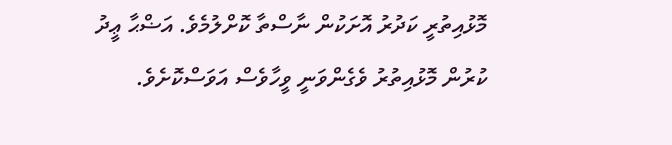މޮޅުއިތުރީ ކަދުރު އޮށަކުން ނާސްތާ ކޮށްލުމެވެ. އަޟްޙާ ޢީދު ކުރުން މޮޅުއިތުރު ވެގެންވަނީ ވީހާވެސް އަވަސްކޮށެވެ.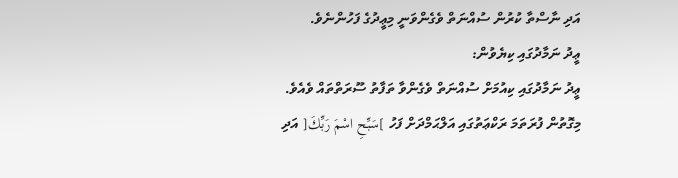އަދި ނާސްތާ ކުރުން ސުއްނަތް ވެގެންވަނީ މިޢީދުގެ ފަހުންނެވެ.
ޢީދު ނަމާދުގައި ކިޔެވުން:
ޢީދު ނަމާދުގައި ކިއުމަށް ސުއްނަތް ވެގެންވާ ތަފާތު ސޫރަތްތައް ވެއެވެ. މިގޮތުން ފުރަތަމަ ރަކްޢަތުގައި އަލްޙަމްދަށް ފަހު ]سَبِّحِ اسْمَ رَبِّكَ[ އަދި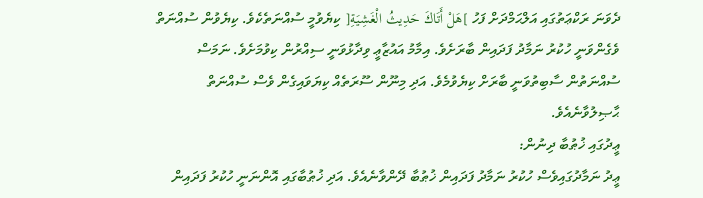ދެވަނަ ރަކްޢަތުގައި އަލްޙަމްދަށް ފަހު ]هَلْ أَتَاكَ حَدِيثُ الْغَشِيَةِ[ ކިޔެވުމީ ސުއްނަތެކެވެ. ކިޔެވުން ސުއްނަތް ވެގެންވަނީ ހުކުރު ނަމާދު ފަދައިން ބާރަށެވެ. އިމާމު އައުޒާޢީ ވިދާޅުވަނީ ސިއްރުން ކިވުމަށެވެ. ނަމަސް ސުއްނަތުން ސާބިތުވަނީ ބާރަށް ކިޔެވުމެވެ. އަދި މިނޫން ސޫރަތެއް ކިޔަވައިގެން ވެސް ސުއްނަތް ޙާޞިލުވާނެއެވެ.
ޢީދުގައި ޚުޠުބާ ދިނުން:
ޢީދު ނަމާދުގައިވެސް ހުކުރު ނަމާދު ފަދައިން ޚުޠުބާ ދޭންވާނެއެވެ. އަދި ޚުޠުބާގައި އޮންނަނީ ހުކުރު ފަދައިން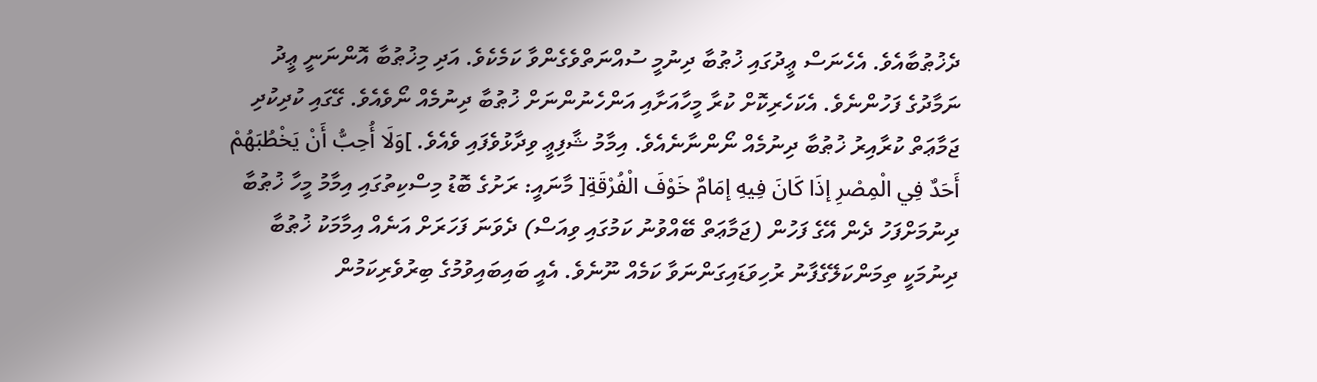ދެޚުޠުބާއެވެ. އެހެނަސް ޢީދުގައި ޚުޠުބާ ދިނުމީ ސުއްނަތްވެގެންވާ ކަމެކެވެ. އަދި މިޚުޠުބާ އޮންނަނީ ޢީދު ނަމާދުގެ ފަހުންނެވެ. އެކަހެރިކޮށް ކުރާ މީހާއަށާއި އަންހެނުންނަށް ޚުޠުބާ ދިނުމެއް ނޯވެއެވެ. ގޭގައި ކުދިކުދި ޖަމާޢަތް ކުރާއިރު ޚުޠުބާ ދިނުމެއް ނޯންނާނެއެވެ. އިމާމު ޝާފިޢީ ވިދާޅުވެފައި ވެއެވެ. ]وَلَا أُحِبُّ أَنْ يَخْطُبَهُمْ أَحَدٌ فِي الْمِصْرِ إذَا كَانَ فِيهِ إمَامٌ خَوْفَ الْفُرْقَةِ[ މާނައީ: ރަށުގެ ބޮޑު މިސްކިތުގައި އިމާމު މީހާ ޚުޠުބާ ދިނުމަށްފަހު ދެން އޭގެ ފަހުން (ޖަމާޢަތް ބޭއްވުނު ކަމުގައި ވިއަސް) ދެވަނަ ފަހަރަށް އަނެއް އިމާމަކު ޚުޠުބާ ދިނުމަކީ ތިމަންކަލޭގެފާނު ރުހިވަޑައިގަންނަވާ ކަމެއް ނޫނެވެ. އެއީ ބައިބައިވުމުގެ ބިރުވެރިކަމުން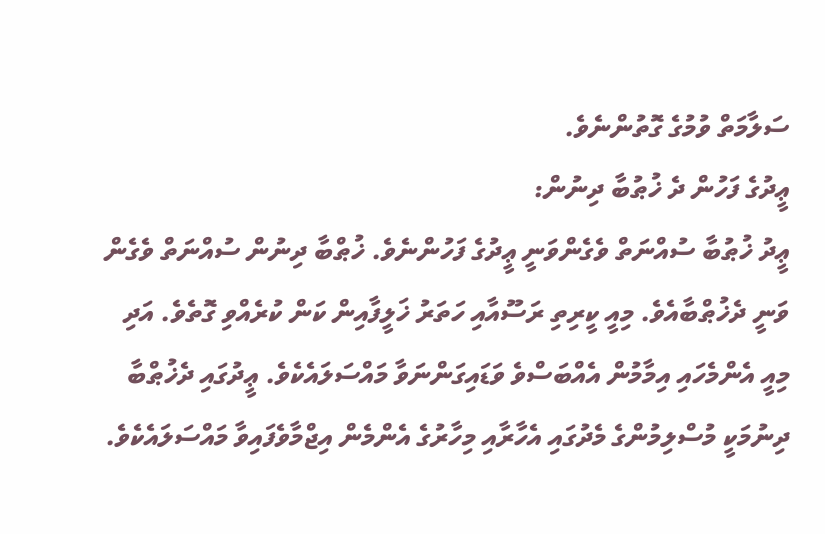ސަލާމަތް ވުމުގެ ގޮތުންނެވެ.
ޢީދުގެ ފަހުން ދެ ޚުޠުބާ ދިނުން:
ޢީދު ޚުޠުބާ ސުއްނަތް ވެގެންވަނީ ޢީދުގެ ފަހުންނެވެ. ޚުޠްބާ ދިނުން ސުއްނަތް ވެގެން ވަނީ ދެޚުޠްބާއެވެ. މިއީ ކީރިތި ރަސޫއާއި ހަތަރު ޚަލީފާއިން ކަން ކުރެއްވި ގޮތެވެ. އަދި މިއީ އެންމެހައި އިމާމުން އެއްބަސްވެ ވަޑައިގަންނަވާ މައްސަލައެކެވެ. ޢީދުގައި ދެޚުޠްބާ ދިނުމަކީ މުސްލިމުންގެ މެދުގައި އެހާރާއި މިހާރުގެ އެންމެން އިޖްމާވެފައިވާ މައްސަލައެކެވެ.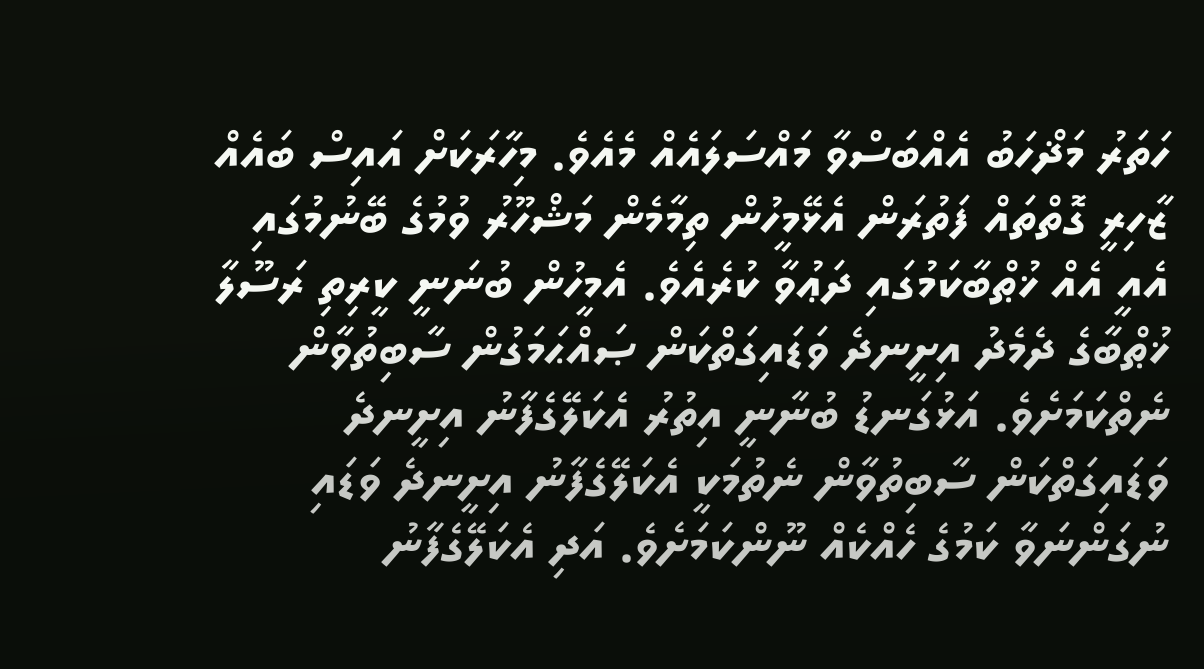ހަތަރު މަޛްހަބު އެއްބަސްވާ މައްސަލައެއް މެއެވެ. މިހާރަކަށް އައިސް ބައެއް ޒާހިރީ ގޮތްތައް ފަތުރަން އެޅޭމީހުން ތިމާމެން މަޝްހޫރު ވުމުގެ ބޭނުމުގައި އެއީ އެއް ޚުޠްބާކަމުގައި ދަޢުވާ ކުރެއެވެ. އެމީހުން ބުނަނީ ކީރިތި ރަސޫލާ ޚުޠްބާގެ ދެމެދު އިށީނދެ ވަޑައިގަތްކަން ޞައްޙަމަގުން ސާބިތުވާން ނެތްކަމަށެވެ. އަޅުގަނޑު ބުނާނީ އިތުރު އެކަލޭގެފާނު އިށީނދެ ވަޑައިގަތްކަން ސާބިތުވާން ނެތުމަކީ އެކަލޭގެފާނު އިށީނދެ ވަޑައި ނުގަންނަވާ ކަމުގެ ހެއްކެއް ނޫންކަމަށެވެ. އަދި އެކަލޭގެފާނު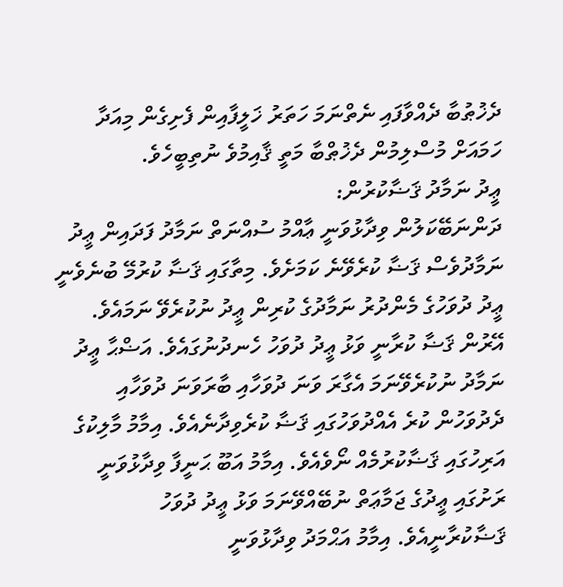ދެޚުޠުބާ ދެއްވާފައި ނެތްނަމަ ހަތަރު ޚަލީފާއިން ފެށިގެން މިއަދާ ހަމައަށް މުސްލިމުން ދެޚުޠްބާ މަތީ ޤާއިމުވެ ނުތިބީހެވެ.
ޢީދު ނަމާދު ޤަޟާކުރުން:
ދަންނަބޭކަލުން ވިދާޅުވަނީ ޢާއްމު ސުއްނަތް ނަމާދު ފަދައިން ޢީދު ނަމާދުވެސް ޤަޟާ ކުރެވޭނެ ކަމަށެވެ. މިތާގައި ޤަޟާ ކުރުމޭ ބުނެވެނީ ޢީދު ދުވަހުގެ މެންދުރު ނަމާދުގެ ކުރިން ޢީދު ނުކުރެވޭ ނަމައެވެ. އޭރުން ޤަޟާ ކުރާނީ ވަޅު ޢީދު ދުވަހު ހެނދުނުގައެވެ. އަޟްޙާ ޢީދު ނަމާދު ނުކުރެވޭނަމަ އެގާރަ ވަނަ ދުވަހާއި ބާރަވަނަ ދުވަހާއި ދެދުވަހުން ކުރެ އެއްދުވަހުގައި ޤަޟާ ކުރެވިދާނެއެވެ. އިމާމު މާލިކުގެ އަރިހުގައި ޤަޟާކުރުމެއް ނޯވެއެވެ. އިމާމު އަބޫ ޙަނީފާ ވިދާޅުވަނީ ރަށުގައި ޢީދުގެ ޖަމާޢަތް ނުބޭއްވޭނަމަ ވަޅު ޢީދު ދުވަހު ޤަޟާކުރާނީއެވެ. އިމާމު އަޙްމަދު ވިދާޅުވަނީ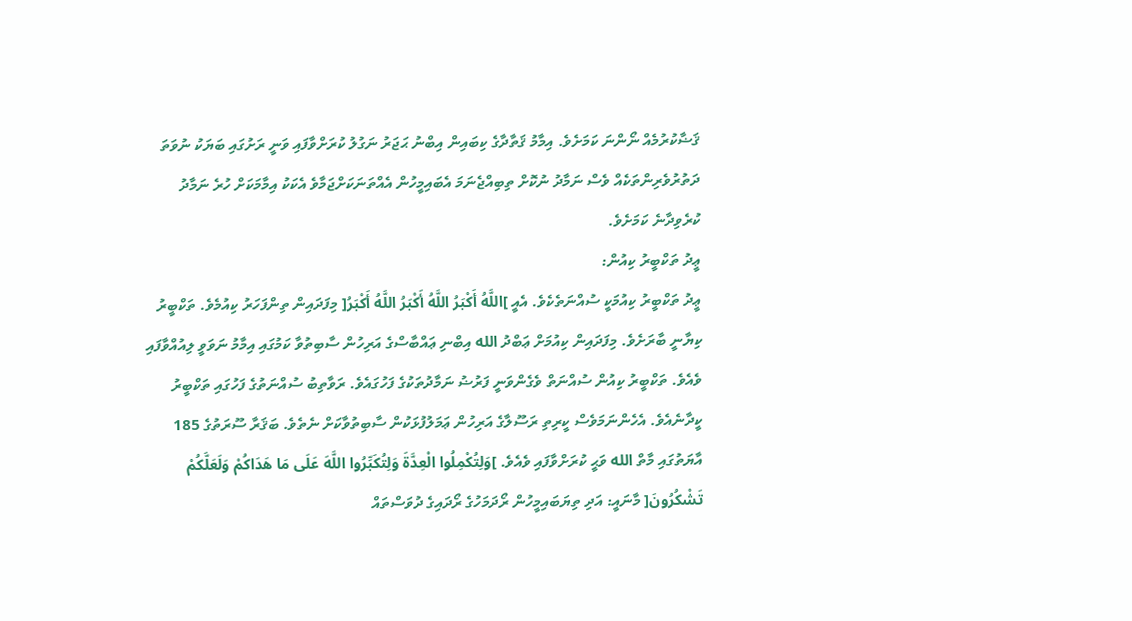ޤަޟާކުރުމެއް ނޯންނަ ކަމަށެވެ. އިމާމު ޤަތާދާގެ ކިބައިން އިބްނު ޙަޖަރު ނަގުލު ކުރަށްވާފައި ވަނީ ރަށުގައި ބަޔަކު ނުވަތަ ދަތުރުވެރިންތަކެއް ވެސް ނަމާދު ނުކޮށް ތިބިއްޖެނަމަ އެބައިމީހުން އެއްތަނަކަށްޖަމާވެ އެކަކު އިމާމަކަށް ހުރެ ނަމާދު ކުރެވިދާނެ ކަމަށެވެ.
ޢީދު ތަކްބީރު ކިއުން:
ޢީދު ތަކްބީރު ކިއުމަކީ ސުއްނަތެކެވެ. އެއީ ]اللَّهُ أَكْبَرُ اللَّهُ أَكْبَرُ اللَّهُ أَكْبَرُ[ މިފަދައިން ތިންފަހަރު ކިއުމެވެ. ތަކްބީރު ކިޔާނީ ބާރަށެވެ. މިފަދައިން ކިއުމަށް ޢަބްދު الله އިބްނި ޢައްބާސްގެ އަރިހުން ސާބިތުވާ ކަމުގައި އިމާމު ނަވަވީ ލިއުއްވާފައި ވެއެވެ. ތަކްބީރު ކިއުން ސުއްނަތް ވެގެންވަނީ ފަރުޟު ނަމާދުތަކުގެ ފަހުގައެވެ. ރަވާތިބު ސުއްނަތުގެ ފަހުގައި ތަކްބީރު ކީދާނެއެވެ. އެހެންނަމަވެސް ކީރިތި ރަސޫލާގެ އަރިހުން ޢަމަލުފުޅަކުން ސާބިތުވާކަށް ނެތެވެ. ބަޤަރާ ސޫރަތުގެ 185 އާޔަތުގައި މާތް الله ވަޙީ ކުރަށްވާފައި ވެއެވެ. ]وَلِتُكْمِلُوا الْعِدَّةَ وَلِتُكَبِّرُوا اللَّهَ عَلَى مَا هَدَاكُمْ وَلَعَلَّكُمْ تَشْكُرُونَ[ މާނައީ: އަދި ތިޔަބައިމީހުން ރޯދަމަހުގެ ރޯދައިގެ ދުވަސްތައް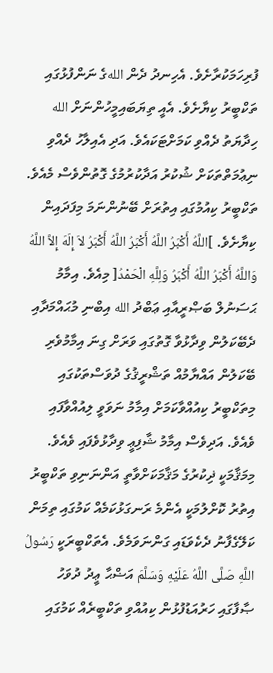ފުރިހަމަކުރާށެވެ. އެހިނދު ދެން اللهގެ ނަންފުޅުގައި ތަކްބީރު ކިޔާށެވެ. އެއީ ތިޔަބައިމީހުންނަށް الله ހިދާޔަތު ދެއްވި ކަމަށްޓަކައެވެ. އަދި އެއިލާހު ދެއްވި ނިޢުމަތްތަކަށް ޝުކުރު އަދާކުރުމުގެ ގޮތުންވެސް މެއެވެ. ތަކްބީރު ކިއުމުގައި އިތުރަށް ބޭނުންނަމަ މިފަދައިން ކިޔާށެވެ. ]اللَّهُ أَكْبَرُ اللَّهُ أَكْبَرُ اللَّهُ أَكْبَرُ لاَ إِلَهَ إِلاَّ اللَّهُ وَاللَّهُ أَكْبَرُ اللَّهُ أَكْبَرُ وَلِلَّهِ الْحَمْدُ[ މިއެވެ. އިމާމު ޙަސަނުލް ބަޞްރީއާއި ޢަބްދު الله އިބްނި މުޙައްމަދާއި ދެބޭކަލުން ވިދާޅުވާ ގޮތުގައި ވަރަށް ގިނަ އިމާމުވެރި ބޭކަލުން އައްޔާމުއް ތަޝްރީޤުގެ ދުވަސްތަކުގައި މިތަކްބީރު ކިއުއްވާކަމަށް އިމާމު ނަވަވީ ލިއުއްވާފައި ވެއެވެ. އަދިވެސް އިމާމު ޝާފިޢީ ވިދާޅުވެފައި ވެއެވެ. މިމަޤާމަކީ ޛިކުރުގެ މަޤާމަކަށްވާތީ އަންނަނިވި ތަކްބީރު އިތުރު ކޮށްލުމަކީ އެންމެ ރަނގަޅުކަމެއް ކަމުގައި ތިމަން ކަލޭގެފާނު ދެކެވަޑައި ގަންނަވަމެވެ. އެތަކްބީރަކީ رَسُولُ اللَّهِ صَلَّى اللَّهُ عَلَيْهِ وَسَلَّمَ އަޟްޙާ ޢީދު ދުވަހު ޞާފާގައި ހަރުއަޑުފުޅުން ކިއުއްވި ތަކްބީރެއް ކަމުގައި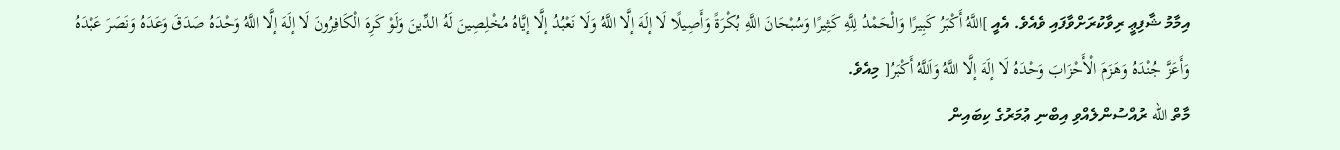އިމާމު ޝާފިޢީ ރިވާކުރަށްވާފައި ވެއެވެ. އެއީ ]اللَّهُ أَكْبَرُ كَبِيرًا وَالْحَمْدُ لِلَّهِ كَثِيرًا وَسُبْحَانَ اللَّهِ بُكْرَةً وَأَصِيلًا لَا إلَهَ إلَّا اللَّهُ وَلَا نَعْبُدُ إلَّا إيَّاهُ مُخْلِصِينَ لَهُ الدِّينَ وَلَوْ كَرِهَ الْكَافِرُونَ لَا إلَهَ إلَّا اللَّهُ وَحْدَهُ صَدَقَ وَعَدَهُ وَنَصَرَ عَبْدَهُ وَأَعَزَّ جُنْدَهُ وَهَزَمَ الْأَحْزَابَ وَحْدَهُ لَا إلَهَ إلَّا اللَّهُ وَاَللَّهُ أَكْبَرُ[ މިއެވެ.
މާތް الله ރުއްސުންލެއްވި އިބްނި ޢުމަރުގެ ކިބައިން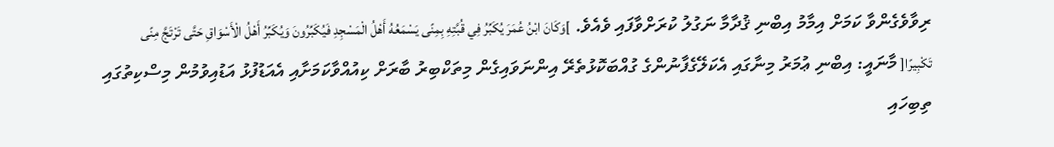ރިވާވެގެންވާ ކަމަށް އިމާމު އިބްނި ޤުދާމާ ނަގުލު ކުރަށްވާފައި ވެއެވެ. ]وَكَانَ ابْنُ عُمَرَ يُكَبِّرُ فِي قُبَّتِهِ بِمِنًى يَسْمَعُهُ أَهْلُ الْمَسْجِدِ فَيُكَبِّرُونَ وَيُكَبِّرُ أَهْلُ الْأَسْوَاقِ حَتَّى تَرْتَجَّ مِنًى تَكْبِيرًا[ މާނައީ: އިބްނި ޢުމަރު މިނާގައި އެކަލޭގެފާނުންގެ ގުއްބަކޮޅުތެރޭ އިންނަވައިގެން މިތަކްބިރު ބާރަށް ކިއުއްވާކަމަށާއި އެއަޑުފުޅު އަޑުއިވުމުން މިސްކިތުގައި ތިބިހައި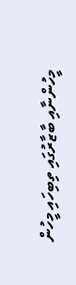މީހުންނާއި ބާޒާރުގައި ތިބިހައި މީހުން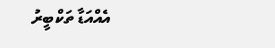އެއްއަޑާ ތަކްބީރު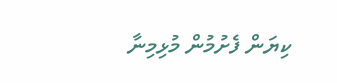ކިޔަން ފެށުމުން މުޅިމިނާ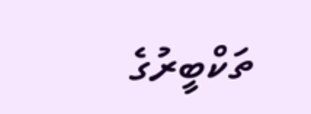ތަކްބީރުގެ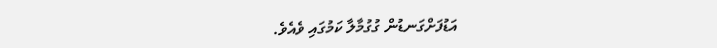އަޑުފަށްގަނޑުން ގުގުމާލާ ކަމުގައި ވެއެވެ.